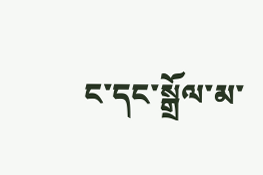ང་དང་སྒྲོལ་མ་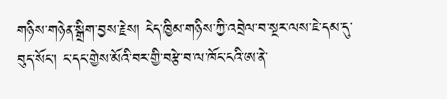གཉིས་གཉེན་སྒྲིག་བྱས་རྗེས། ངེད་ཁྱིམ་གཉིས་ཀྱི་འབྲེལ་བ་སྔར་ལས་ཇེ་དམ་དུ་བུད་སོང་། ང་དང་གྱེས་མོའི་བར་གྱི་བརྩེ་བ་ལ་ཁོང་ངའི་ཨ་ནེ་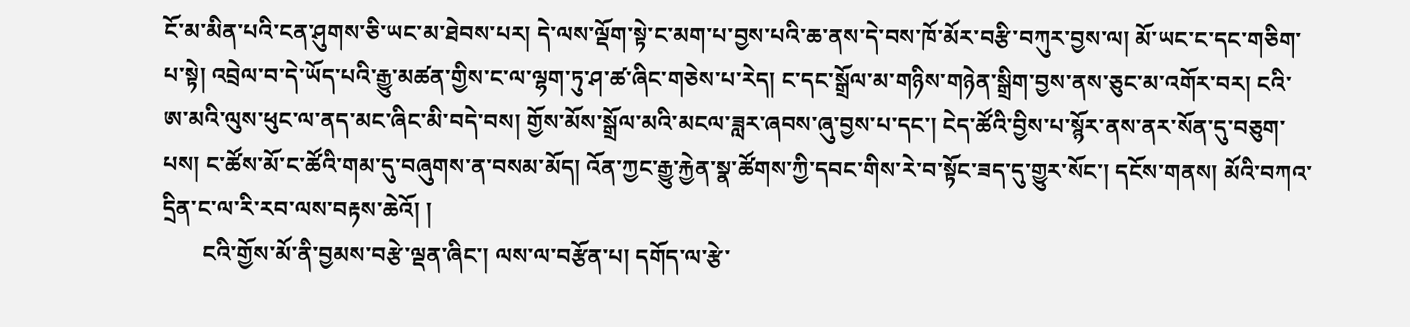ངོ་མ་མིན་པའི་ངན་ཤུགས་ཅི་ཡང་མ་ཐེབས་པར། དེ་ལས་ལྡོག་སྟེ་ང་མག་པ་བྱས་པའི་ཆ་ནས་དེ་བས་ཁོ་མོར་བརྩི་བཀུར་བྱས་ལ། མོ་ཡང་ང་དང་གཅིག་པ་སྟེ། འབྲེལ་བ་དེ་ཡོད་པའི་རྒྱུ་མཚན་གྱིས་ང་ལ་ལྷག་ཏུ་ཤ་ཚ་ཞིང་གཅེས་པ་རེད། ང་དང་སྒྲོལ་མ་གཉིས་གཉེན་སྒྲིག་བྱས་ནས་ཅུང་མ་འགོར་བར། ངའི་ཨ་མའི་ལུས་ཕུང་ལ་ནད་མང་ཞིང་མི་བདེ་བས། གྱོས་མོས་སྒྲོལ་མའི་མངལ་ཟླར་ཞབས་ཞུ་བྱས་པ་དང་། ངེད་ཚོའི་བྱིས་པ་སྙོར་ནས་ནར་སོན་དུ་བཅུག་པས། ང་ཚོས་མོ་ང་ཚོའི་གམ་དུ་བཞུགས་ན་བསམ་མོད། འོན་ཀྱང་རྒྱུ་རྐྱེན་སྣ་ཚོགས་ཀྱི་དབང་གིས་རེ་བ་སྟོང་ཟད་དུ་གྱུར་སོང་། དངོས་གནས། མོའི་བཀའ་དྲིན་ང་ལ་རི་རབ་ལས་བརྟས་ཆེའོ། །
       ངའི་གྱོས་མོ་ནི་བྱམས་བརྩེ་ལྡན་ཞིང་། ལས་ལ་བརྩོན་པ། དགོད་ལ་རྩེ་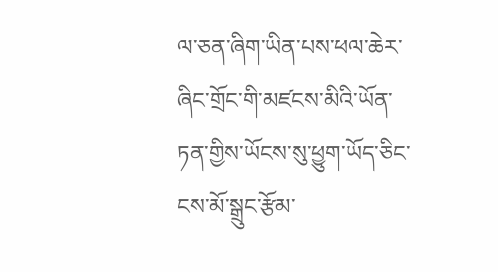ལ་ཅན་ཞིག་ཡིན་པས་ཕལ་ཆེར་ཞིང་གྲོང་གི་མཛངས་མིའི་ཡོན་ཏན་གྱིས་ཡོངས་སུ་ཕྱུག་ཡོད་ཅིང་ངས་མོ་སྒྲུང་རྩོམ་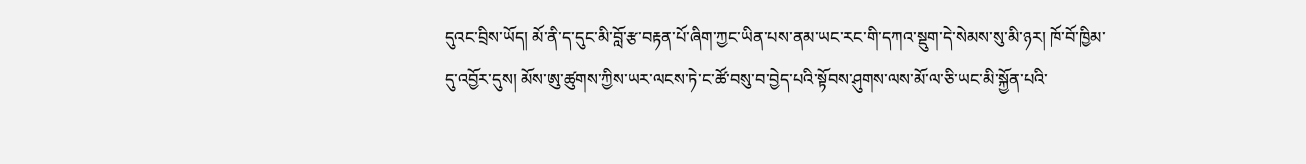དུའང་བྲིས་ཡོད། མོ་ནི་ད་དུང་མི་བློ་རྩ་བརྟན་པོ་ཞིག་ཀྱང་ཡིན་པས་ནམ་ཡང་རང་གི་དཀའ་སྡུག་དེ་སེམས་སུ་མི་ཉར། ཁོ་བོ་ཁྱིམ་དུ་འབྱོར་དུས། མོས་ཨུ་ཚུགས་ཀྱིས་ཡར་ལངས་ཏེ་ང་ཚོ་བསུ་བ་བྱེད་པའི་སྟོབས་ཤུགས་ལས་མོ་ལ་ཅི་ཡང་མི་སྐྱོན་པའི་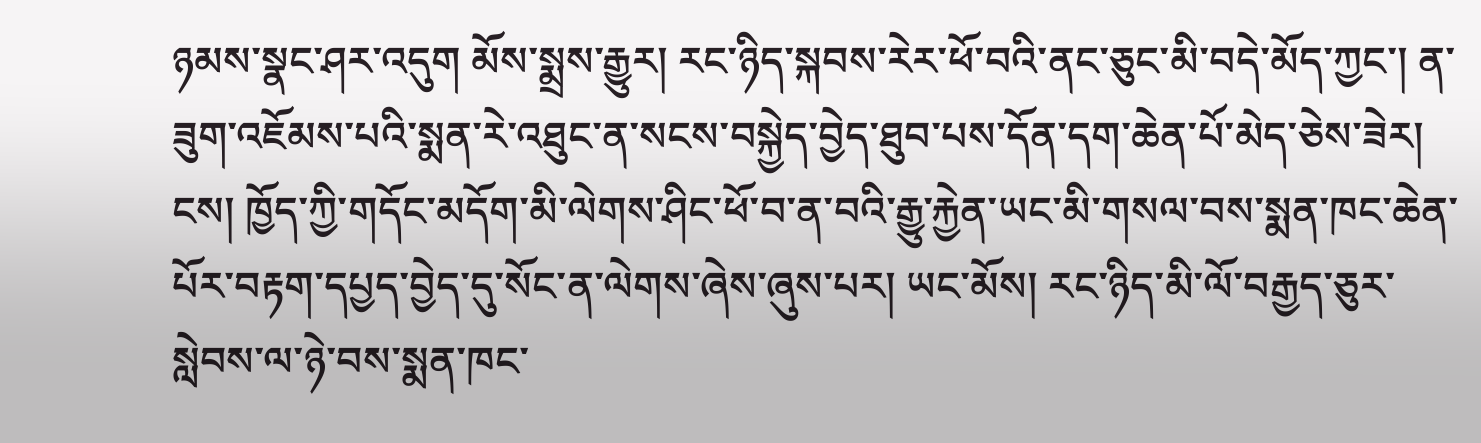ཉམས་སྣང་ཤར་འདུག མོས་སྨྲས་རྒྱུར། རང་ཉིད་སྐབས་རེར་ཕོ་བའི་ནང་ཅུང་མི་བདེ་མོད་ཀྱང་། ན་ཟུག་འཇོམས་པའི་སྨན་རེ་འཐུང་ན་སངས་བསྐྱེད་བྱེད་ཐུབ་པས་དོན་དག་ཆེན་པོ་མེད་ཅེས་ཟེར། ངས། ཁྱོད་ཀྱི་གདོང་མདོག་མི་ལེགས་ཤིང་ཕོ་བ་ན་བའི་རྒྱུ་རྐྱེན་ཡང་མི་གསལ་བས་སྨན་ཁང་ཆེན་པོར་བརྟག་དཔྱད་བྱེད་དུ་སོང་ན་ལེགས་ཞེས་ཞུས་པར། ཡང་མོས། རང་ཉིད་མི་ལོ་བརྒྱད་ཅུར་སླེབས་ལ་ཉེ་བས་སྨན་ཁང་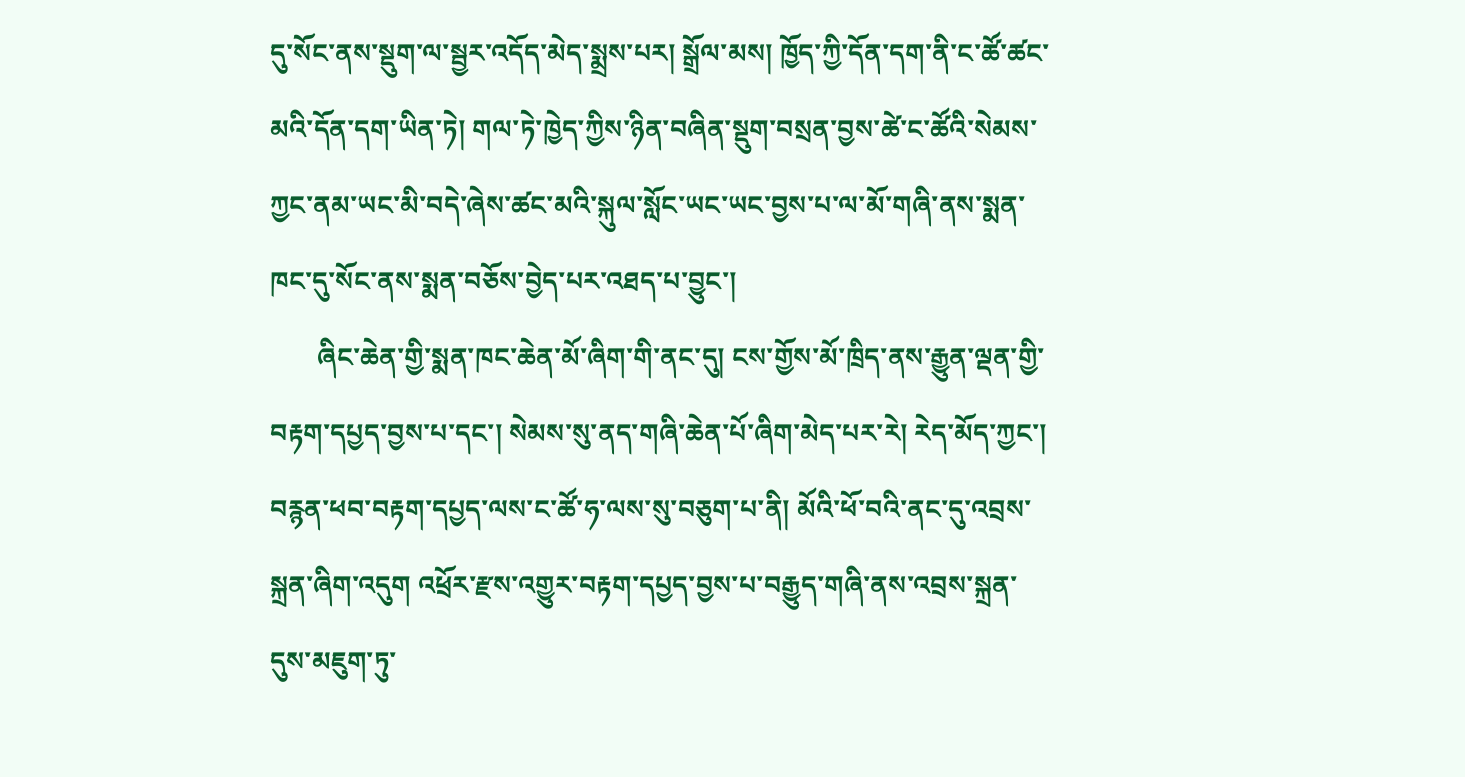དུ་སོང་ནས་སྡུག་ལ་སྦྱར་འདོད་མེད་སྨྲས་པར། སྒྲོལ་མས། ཁྱོད་ཀྱི་དོན་དག་ནི་ང་ཚོ་ཚང་མའི་དོན་དག་ཡིན་ཏེ། གལ་ཏེ་ཁྱེད་ཀྱིས་ཉིན་བཞིན་སྡུག་བསྲན་བྱས་ཚེ་ང་ཚོའི་སེམས་ཀྱང་ནམ་ཡང་མི་བདེ་ཞེས་ཚང་མའི་སྐུལ་སློང་ཡང་ཡང་བྱས་པ་ལ་མོ་གཞི་ནས་སྨན་ཁང་དུ་སོང་ནས་སྨན་བཅོས་བྱེད་པར་འཐད་པ་བྱུང་།
       ཞིང་ཆེན་གྱི་སྨན་ཁང་ཆེན་མོ་ཞིག་གི་ནང་དུ། ངས་གྱོས་མོ་ཁྲིད་ནས་རྒྱུན་ལྡན་གྱི་བརྟག་དཔྱད་བྱས་པ་དང་། སེམས་སུ་ནད་གཞི་ཆེན་པོ་ཞིག་མེད་པར་རེ། རེད་མོད་ཀྱང་། བརྙན་ཕབ་བརྟག་དཔྱད་ལས་ང་ཚོ་ཧ་ལས་སུ་བཅུག་པ་ནི། མོའི་ཕོ་བའི་ནང་དུ་འབྲས་སྐྲན་ཞིག་འདུག འཕྲོར་རྫས་འགྱུར་བརྟག་དཔྱད་བྱས་པ་བརྒྱུད་གཞི་ནས་འབྲས་སྐྲན་དུས་མཇུག་ཏུ་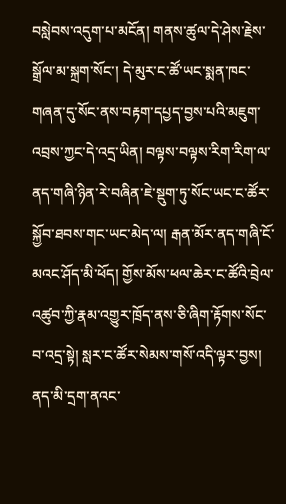བསླེབས་འདུག་པ་མངོན། གནས་ཚུལ་དེ་ཤེས་རྗེས་སྒྲོལ་མ་སྐྲག་སོང་། དེ་མུར་ང་ཚོ་ཡང་སྨན་ཁང་གཞན་དུ་སོང་ནས་བརྟག་དཔྱད་བྱས་པའི་མཇུག་འབྲས་ཀྱང་དེ་འདྲ་ཡིན། བལྟས་བལྟས་རིག་རིག་ལ་ནད་གཞི་ཉིན་རེ་བཞིན་ཇེ་སྡུག་ཏུ་སོང་ཡང་ང་ཚོར་སྐྱོབ་ཐབས་གང་ཡང་མེད་ལ། རྒན་མོར་ནད་གཞི་ངོ་མའང་ཤོད་མི་ཕོད། གྱོས་མོས་ཕལ་ཆེར་ང་ཚོའི་བྲེལ་འཚུབ་ཀྱི་རྣམ་འགྱུར་ཁྲོད་ནས་ཅི་ཞིག་རྟོགས་སོང་བ་འདྲ་སྟེ། སླར་ང་ཚོར་སེམས་གསོ་འདི་ལྟར་བྱས། ནད་མི་དྲག་ནའང་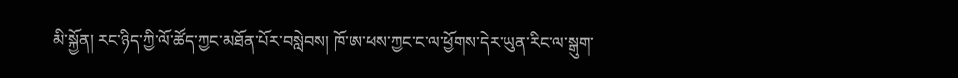མི་སྐྱོན། རང་ཉིད་ཀྱི་ལོ་ཚོད་ཀྱང་མཐོན་པོར་བསླེབས། ཁོ་ཨ་ཕས་ཀྱང་ང་ལ་ཕྱོགས་དེར་ཡུན་རིང་ལ་སྒུག་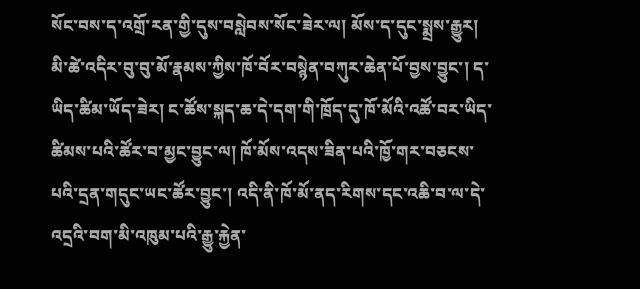སོང་བས་ད་འགྲོ་རན་གྱི་དུས་བསླེབས་སོང་ཟེར་ལ། མོས་ད་དུང་སྨྲས་རྒྱུར། མི་ཚེ་འདིར་བུ་བུ་མོ་རྣམས་ཀྱིས་ཁོ་བོར་བསྙེན་བཀུར་ཆེན་པོ་བྱས་བྱུང་། ད་ཡིད་ཚིམ་ཡོད་ཟེར། ང་ཚོས་སྐད་ཆ་དེ་དག་གི་ཁྲོད་དུ་ཁོ་མོའི་འཚོ་བར་ཡིད་ཚིམས་པའི་ཚོར་བ་མྱང་བྱུང་ལ། ཁོ་མོས་འདས་ཟིན་པའི་ཁྱོ་གར་བཅངས་པའི་དྲན་གདུང་ཡང་ཚོར་བྱུང་། འདི་ནི་ཁོ་མོ་ནད་རིགས་དང་འཆི་བ་ལ་དེ་འདྲའི་བག་མི་འཁུམ་པའི་རྒྱུ་རྐྱེན་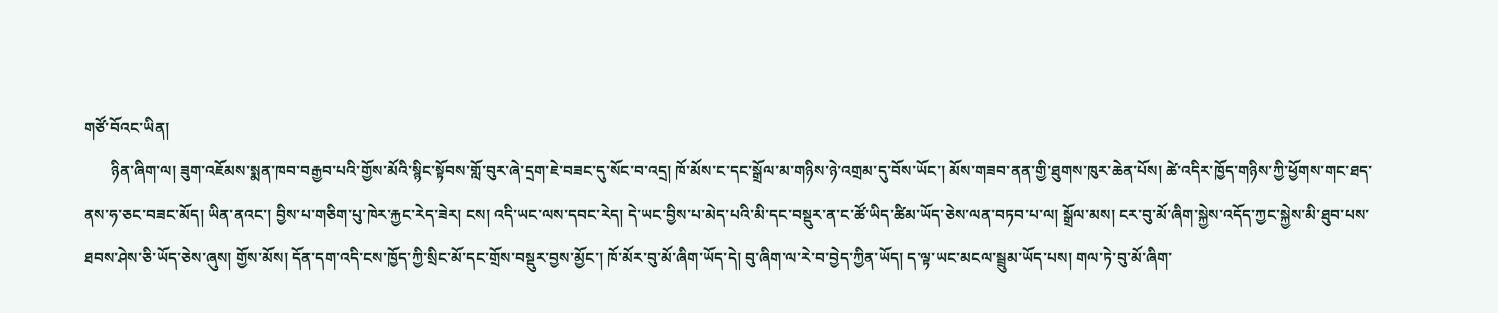གཙོ་བོའང་ཡིན།
       ཉིན་ཞིག་ལ། ཟུག་འཇོམས་སྨན་ཁབ་བརྒྱབ་པའི་གྱོས་མོའི་སྙིང་སྟོབས་གློ་བུར་ཞེ་དྲག་ཇེ་བཟང་དུ་སོང་བ་འདྲ། ཁོ་མོས་ང་དང་སྒྲོལ་མ་གཉིས་ཉེ་འགྲམ་དུ་བོས་ཡོང་། མོས་གཟབ་ནན་གྱི་ཐུགས་ཁུར་ཆེན་པོས། ཚེ་འདིར་ཁྱོད་གཉིས་ཀྱི་ཕྱོགས་གང་ཐད་ནས་ཧ་ཅང་བཟང་མོད། ཡིན་ནའང་། བྱིས་པ་གཅིག་པུ་ཁེར་རྐྱང་རེད་ཟེར། ངས། འདི་ཡང་ལས་དབང་རེད། དེ་ཡང་བྱིས་པ་མེད་པའི་མི་དང་བསྡུར་ན་ང་ཚོ་ཡིད་ཚིམ་ཡོད་ཅེས་ལན་བཏབ་པ་ལ། སྒྲོལ་མས། ངར་བུ་མོ་ཞིག་སྐྱེས་འདོད་ཀྱང་སྐྱེས་མི་ཐུབ་པས་ཐབས་ཤེས་ཅི་ཡོད་ཅེས་ཞུས། གྱོས་མོས། དོན་དག་འདི་ངས་ཁྱོད་ཀྱི་སྲིང་མོ་དང་གྲོས་བསྡུར་བྱས་མྱོང་། ཁོ་མོར་བུ་མོ་ཞིག་ཡོད་དེ། བུ་ཞིག་ལ་རེ་བ་བྱེད་ཀྱིན་ཡོད། ད་ལྟ་ཡང་མངལ་སྦྲུམ་ཡོད་པས། གལ་ཏེ་བུ་མོ་ཞིག་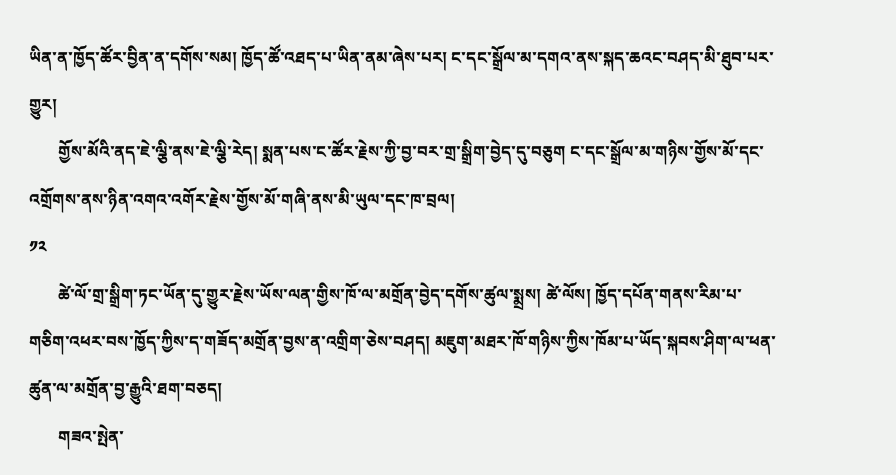ཡིན་ན་ཁྱོད་ཚོར་བྱིན་ན་དགོས་སམ། ཁྱོད་ཚོ་འཐད་པ་ཡིན་ནམ་ཞེས་པར། ང་དང་སྒྲོལ་མ་དགའ་ནས་སྐད་ཆའང་བཤད་མི་ཐུབ་པར་གྱུར།
       གྱོས་མོའི་ནད་ཇེ་ལྕི་ནས་ཇེ་ལྕི་རེད། སྨན་པས་ང་ཚོར་རྗེས་ཀྱི་བྱ་བར་གྲ་སྒྲིག་བྱེད་དུ་བཅུག ང་དང་སྒྲོལ་མ་གཉིས་གྱོས་མོ་དང་འགྲོགས་ནས་ཉིན་འགའ་འགོར་རྗེས་གྱོས་མོ་གཞི་ནས་མི་ཡུལ་དང་ཁ་བྲལ།
༡༢
       ཚེ་ལོ་གྲ་སྒྲིག་ཏང་ཡོན་དུ་གྱུར་རྗེས་ཡོས་ལན་གྱིས་ཁོ་ལ་མགྲོན་བྱེད་དགོས་ཚུལ་སྨྲས། ཚེ་ལོས། ཁྱོད་དཔོན་གནས་རིམ་པ་གཅིག་འཕར་བས་ཁྱོད་ཀྱིས་ད་གཟོད་མགྲོན་བྱས་ན་འགྲིག་ཅེས་བཤད། མཇུག་མཐར་ཁོ་གཉིས་ཀྱིས་ཁོམ་པ་ཡོད་སྐབས་ཤིག་ལ་ཕན་ཚུན་ལ་མགྲོན་བྱ་རྒྱུའི་ཐག་བཅད།
       གཟའ་སྤེན་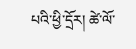པའི་ཕྱི་དྲོར། ཚེ་ལོ་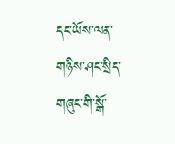དང་ཡོས་ལན་གཉིས་ཤང་སྲིད་གཞུང་གི་སྒོ་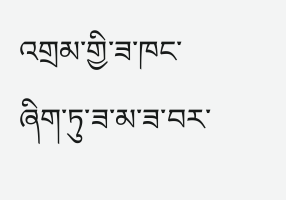འགྲམ་གྱི་ཟ་ཁང་ཞིག་ཏུ་ཟ་མ་ཟ་བར་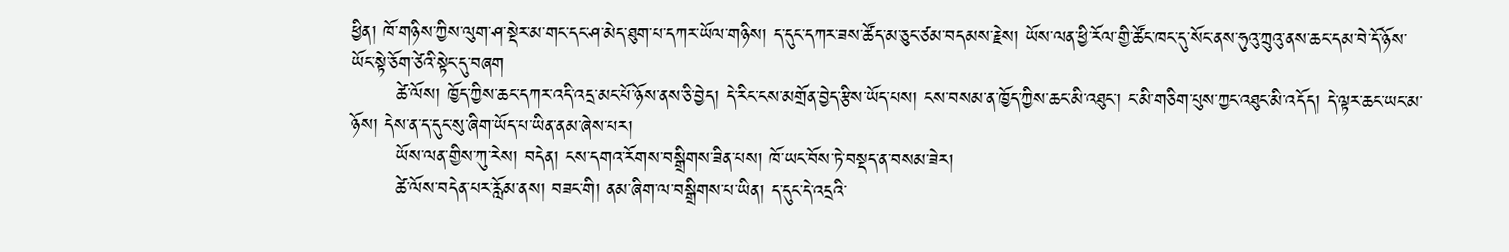ཕྱིན། ཁོ་གཉིས་ཀྱིས་ལུག་ཤ་སྡེར་མ་གང་དང་ཤ་མེད་ཐུག་པ་དཀར་ཡོལ་གཉིས། ད་དུང་དཀར་ཟས་ཚོད་མ་ཅུང་ཙམ་བདམས་རྗེས། ཡོས་ལན་ཕྱི་རོལ་གྱི་ཚོང་ཁང་དུ་སོང་ནས་ཧུའུ་ཀྲུའུ་ནས་ཆང་དམ་བེ་དོ་ཉོས་ཡོང་སྟེ་ཅོག་ཙེའི་སྟེང་དུ་བཞག
       ཚེ་ལོས། ཁྱོད་ཀྱིས་ཆང་དཀར་འདི་འདྲ་མང་པོ་ཉོས་ནས་ཅི་བྱེད། དེ་རིང་ངས་མགྲོན་བྱེད་རྩིས་ཡོད་པས། ངས་བསམ་ན་ཁྱོད་ཀྱིས་ཆང་མི་འཐུང་། ང་མི་གཅིག་པུས་ཀྱང་འཐུང་མི་འདོད། དེ་ལྟར་ཆང་ཡང་མ་ཉོས། དེས་ན་ད་དུང་སུ་ཞིག་ཡོད་པ་ཡིན་ནམ་ཞེས་པར།
       ཡོས་ལན་གྱིས་ཀུ་རེས། བདེན། ངས་དགའ་རོགས་བསྒྲིགས་ཟིན་པས། ཁོ་ཡང་བོས་ཏེ་བསྡད་ན་བསམ་ཟེར།
       ཚེ་ལོས་བདེན་པར་རློམ་ནས། བཟང་གི། ནམ་ཞིག་ལ་བསྒྲིགས་པ་ཡིན། ད་དུང་དེ་འདྲའི་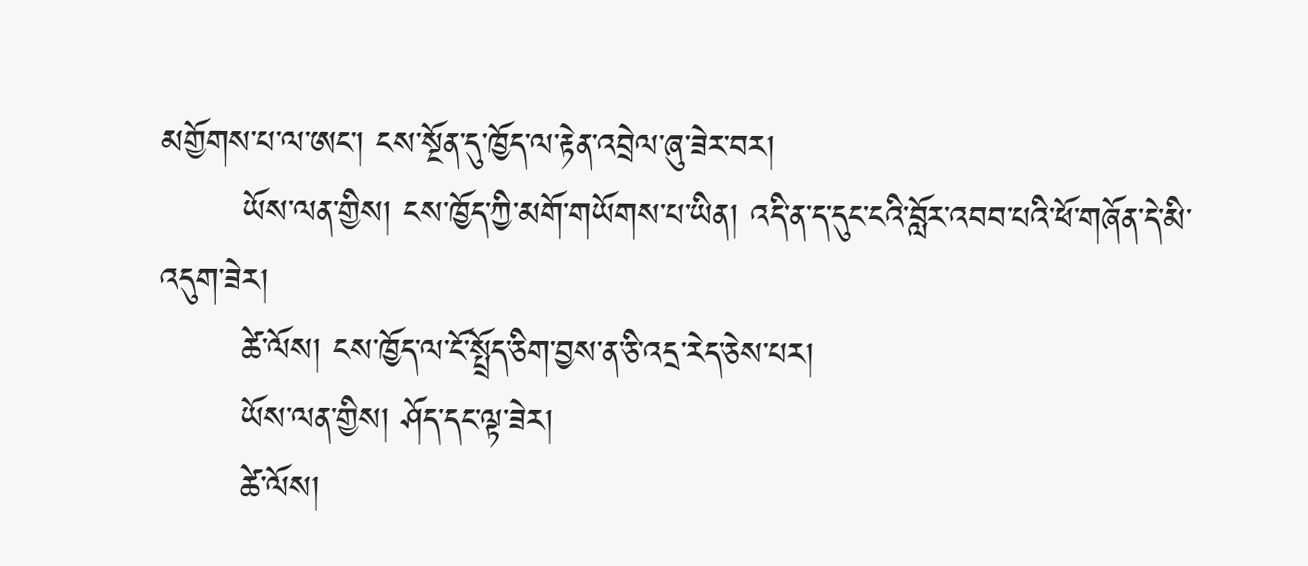མགྱོགས་པ་ལ་ཨང་། ངས་སྔོན་དུ་ཁྱོད་ལ་རྟེན་འབྲེལ་ཞུ་ཟེར་བར།
       ཡོས་ལན་གྱིས། ངས་ཁྱོད་ཀྱི་མགོ་གཡོགས་པ་ཡིན། འདི་ན་ད་དུང་ངའི་བློར་འབབ་པའི་ཕོ་གཞོན་དེ་མི་འདུག་ཟེར།
       ཚེ་ལོས། ངས་ཁྱོད་ལ་ངོ་སྤྲོད་ཅིག་བྱས་ན་ཅི་འདྲ་རེད་ཅེས་པར།
       ཡོས་ལན་གྱིས། ཤོད་དང་ལྟ་ཟེར།
       ཚེ་ལོས།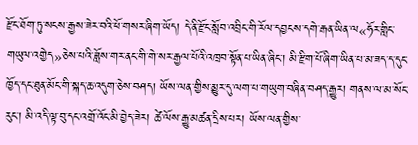རྫོང་ཐོག་ཏུ་སངས་རྒྱས་ཟེར་བའི་ཕོ་གསར་ཞིག་ཡོད། དེ་ནི་རྫོང་སློབ་འབྲིང་གི་རོལ་དབྱངས་དགེ་རྒན་ཡིན་ལ«ཧོར་གླིང་གཡུལ་འགྱེད»ཅེས་པའི་ཟློས་གར་ནང་གི་གེ་སར་རྒྱལ་པོའི་འཁྲབ་སྟོན་པ་ཡིན་ཞིང་། མི་རྫིག་པོ་ཞིག་ཡིན་པ་མ་ཟད་ད་དུང་ཁྱོད་དང་ཐུན་མོང་གི་སྐད་ཆ་འདུག་ཅེས་བཤད། ཡོས་ལན་གྱིས་མྱུར་དུ་ལག་པ་གཡུག་བཞིན་བཤད་རྒྱུར། གནས་ལ་མ་སོང་རུང་། མི་འདི་ལྟ་བུ་དང་འགྲོ་འོང་མི་བྱེད་ཟེར། ཚེ་ལོས་རྒྱུ་མཚན་དྲིས་པར། ཡོས་ལན་གྱིས་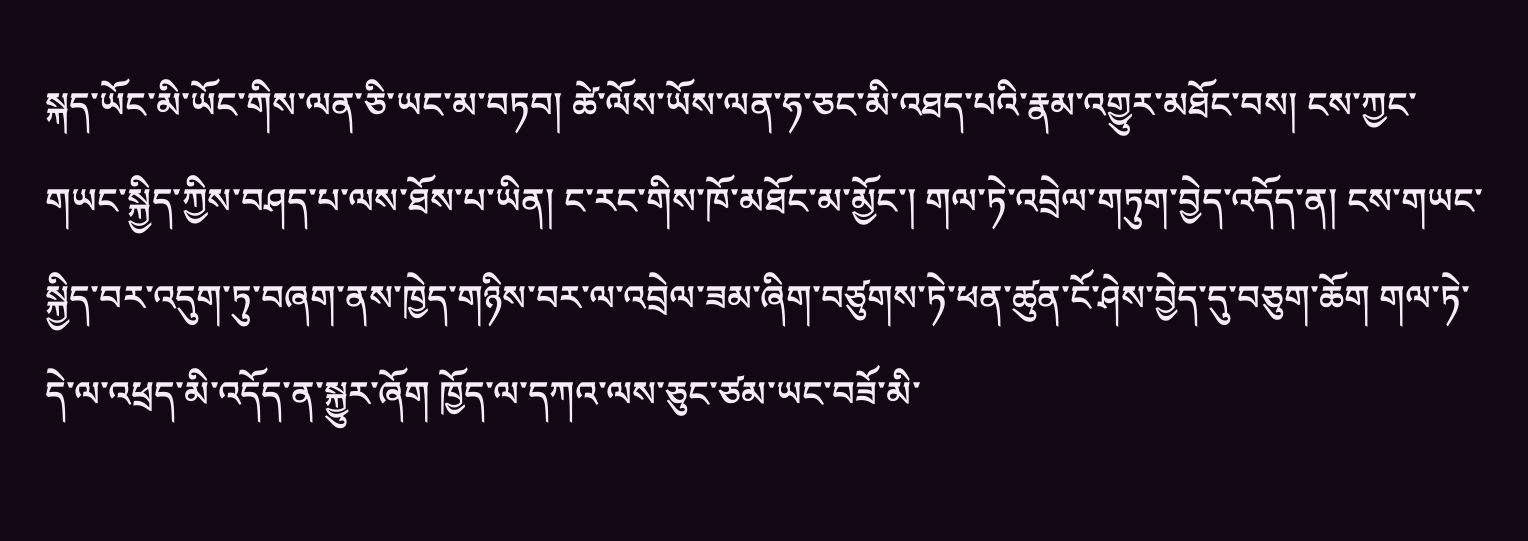སྐད་ཡོང་མི་ཡོང་གིས་ལན་ཅི་ཡང་མ་བཏབ། ཚེ་ལོས་ཡོས་ལན་ཧ་ཅང་མི་འཐད་པའི་རྣམ་འགྱུར་མཐོང་བས། ངས་ཀྱང་གཡང་སྐྱིད་ཀྱིས་བཤད་པ་ལས་ཐོས་པ་ཡིན། ང་རང་གིས་ཁོ་མཐོང་མ་མྱོང་། གལ་ཏེ་འབྲེལ་གཏུག་བྱེད་འདོད་ན། ངས་གཡང་སྐྱིད་བར་འདུག་ཏུ་བཞག་ནས་ཁྱེད་གཉིས་བར་ལ་འབྲེལ་ཟམ་ཞིག་བཙུགས་ཏེ་ཕན་ཚུན་ངོ་ཤེས་བྱེད་དུ་བཅུག་ཆོག གལ་ཏེ་དེ་ལ་འཕྲད་མི་འདོད་ན་སྐྱུར་ཞོག ཁྱོད་ལ་དཀའ་ལས་ཅུང་ཙམ་ཡང་བཟོ་མི་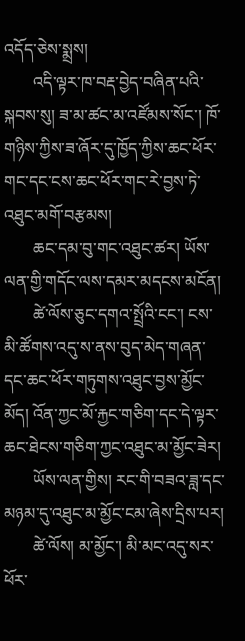འདོད་ཅེས་སྨྲས།
       འདི་ལྟར་ཁ་བརྡ་བྱེད་བཞིན་པའི་སྐབས་སུ། ཟ་མ་ཚང་མ་འཛོམས་སོང་། ཁོ་གཉིས་ཀྱིས་ཟ་ཞོར་དུ་ཁྱོད་ཀྱིས་ཆང་ཕོར་གང་དང་ངས་ཆང་ཕོར་གང་རེ་བྱས་ཏེ་འཐུང་མགོ་བརྩམས།
       ཆང་དམ་བུ་གང་འཐུང་ཚར། ཡོས་ལན་གྱི་གདོང་ལས་དམར་མདངས་མངོན།
       ཚེ་ལོས་ཅུང་དགའ་སྤྲོའི་ངང་། ངས་མི་ཚོགས་འདུ་ས་ནས་བུད་མེད་གཞན་དང་ཆང་ཕོར་གཏུགས་འཐུང་བྱས་མྱོང་མོད། འོན་ཀྱང་མོ་རྐྱང་གཅིག་དང་དེ་ལྟར་ཆང་ཐེངས་གཅིག་ཀྱང་འཐུང་མ་མྱོང་ཟེར།
       ཡོས་ལན་གྱིས། རང་གི་བཟའ་ཟླ་དང་མཉམ་དུ་འཐུང་མ་མྱོང་ངམ་ཞེས་དྲིས་པར།
       ཚེ་ལོས། མ་མྱོང་། མི་མང་འདུ་སར་ཕོར་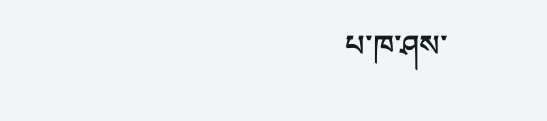པ་ཁ་ཤས་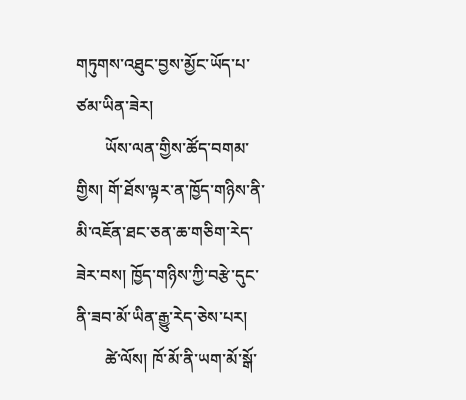གཏུགས་འཐུང་བྱས་མྱོང་ཡོད་པ་ཙམ་ཡིན་ཟེར།
       ཡོས་ལན་གྱིས་ཚོད་བགམ་གྱིས། གོ་ཐོས་ལྟར་ན་ཁྱོད་གཉིས་ནི་མི་འཇོན་ཐང་ཅན་ཆ་གཅིག་རེད་ཟེར་བས། ཁྱོད་གཉིས་ཀྱི་བརྩེ་དུང་ནི་ཟབ་མོ་ཡིན་རྒྱུ་རེད་ཅེས་པར།
       ཚེ་ལོས། ཁོ་མོ་ནི་ཡག་མོ་སྒོ་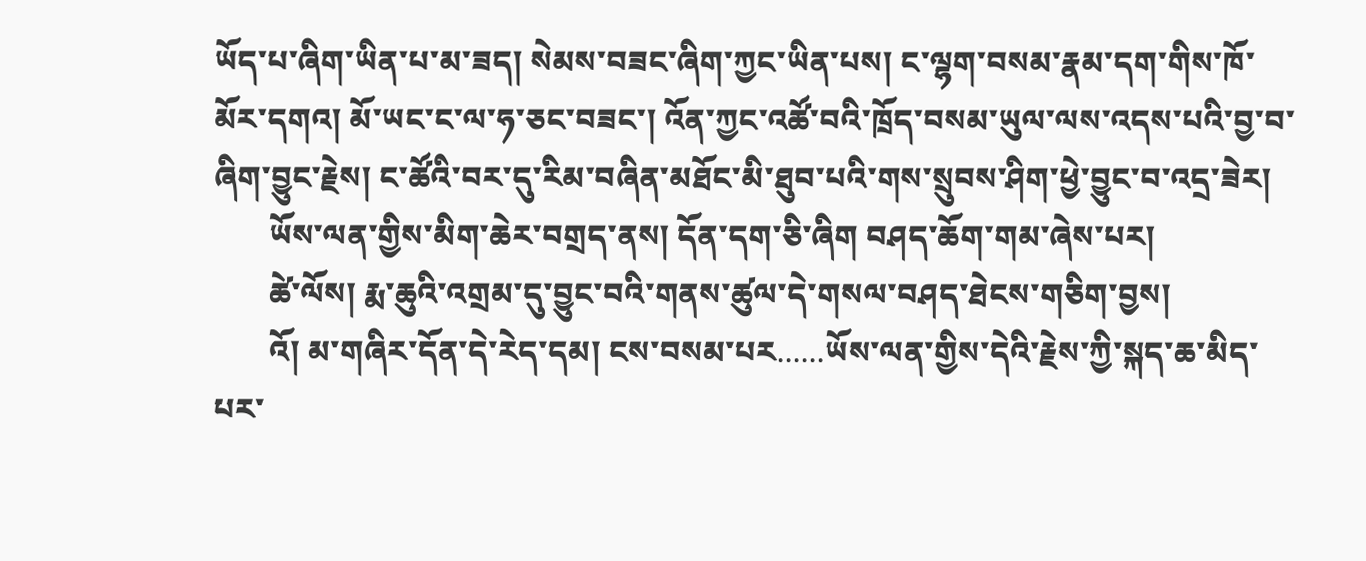ཡོད་པ་ཞིག་ཡིན་པ་མ་ཟད། སེམས་བཟང་ཞིག་ཀྱང་ཡིན་པས། ང་ལྷག་བསམ་རྣམ་དག་གིས་ཁོ་མོར་དགའ། མོ་ཡང་ང་ལ་ཧ་ཅང་བཟང་། འོན་ཀྱང་འཚོ་བའི་ཁྲོད་བསམ་ཡུལ་ལས་འདས་པའི་བྱ་བ་ཞིག་བྱུང་རྗེས། ང་ཚོའི་བར་དུ་རིམ་བཞིན་མཐོང་མི་ཐུབ་པའི་གས་སྲུབས་ཤིག་ཕྱེ་བྱུང་བ་འདྲ་ཟེར།
       ཡོས་ལན་གྱིས་མིག་ཆེར་བགྲད་ནས། དོན་དག་ཅི་ཞིག བཤད་ཆོག་གམ་ཞེས་པར།
       ཚེ་ལོས། རྨ་ཆུའི་འགྲམ་དུ་བྱུང་བའི་གནས་ཚུལ་དེ་གསལ་བཤད་ཐེངས་གཅིག་བྱས།
       འོ། མ་གཞིར་དོན་དེ་རེད་དམ། ངས་བསམ་པར......ཡོས་ལན་གྱིས་དེའི་རྗེས་ཀྱི་སྐད་ཆ་མིད་པར་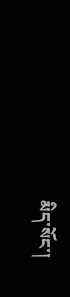མིད་སོང་།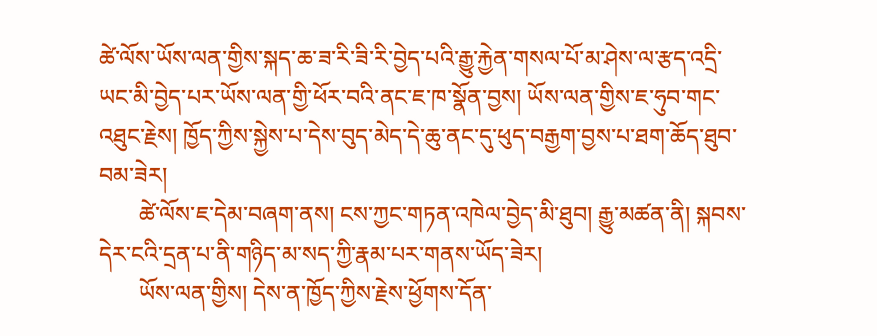ཚེ་ལོས་ཡོས་ལན་གྱིས་སྐད་ཆ་ཟ་རི་ཟི་རི་བྱེད་པའི་རྒྱུ་རྐྱེན་གསལ་པོ་མ་ཤེས་ལ་རྩད་འདྲི་ཡང་མི་བྱེད་པར་ཡོས་ལན་གྱི་ཕོར་བའི་ནང་ཇ་ཁ་སྣོན་བྱས། ཡོས་ལན་གྱིས་ཇ་ཧུབ་གང་འཐུང་རྗེས། ཁྱོད་ཀྱིས་སྐྱེས་པ་དེས་བུད་མེད་དེ་ཆུ་ནང་དུ་ཕུད་བརྒྱག་བྱས་པ་ཐག་ཆོད་ཐུབ་བམ་ཟེར།
       ཚེ་ལོས་ཇ་དེམ་བཞག་ནས། ངས་ཀྱང་གཏན་འཁེལ་བྱེད་མི་ཐུབ། རྒྱུ་མཚན་ནི། སྐབས་དེར་ངའི་དྲན་པ་ནི་གཉིད་མ་སད་ཀྱི་རྣམ་པར་གནས་ཡོད་ཟེར།
       ཡོས་ལན་གྱིས། དེས་ན་ཁྱོད་ཀྱིས་རྗེས་ཕྱོགས་དོན་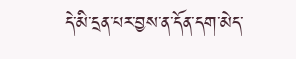དེ་མི་དྲན་པར་བྱས་ན་དོན་དག་མེད་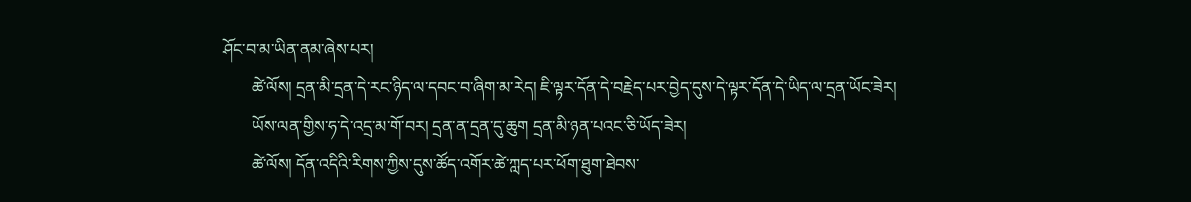ཤོང་བ་མ་ཡིན་ནམ་ཞེས་པར།
       ཚེ་ལོས། དྲན་མི་དྲན་དེ་རང་ཉིད་ལ་དབང་བ་ཞིག་མ་རེད། ཇི་ལྟར་དོན་དེ་བརྗེད་པར་བྱེད་དུས་དེ་ལྟར་དོན་དེ་ཡིད་ལ་དྲན་ཡོང་ཟེར།
       ཡོས་ལན་གྱིས་ཧ་དེ་འདྲ་མ་གོ་བར། དྲན་ན་དྲན་དུ་ཆུག དྲན་མི་ཉན་པའང་ཅི་ཡོད་ཟེར།
       ཚེ་ལོས། དོན་འདིའི་རིགས་ཀྱིས་དུས་ཚོད་འགོར་ཚེ་ཀླད་པར་ཕོག་ཐུག་ཐེབས་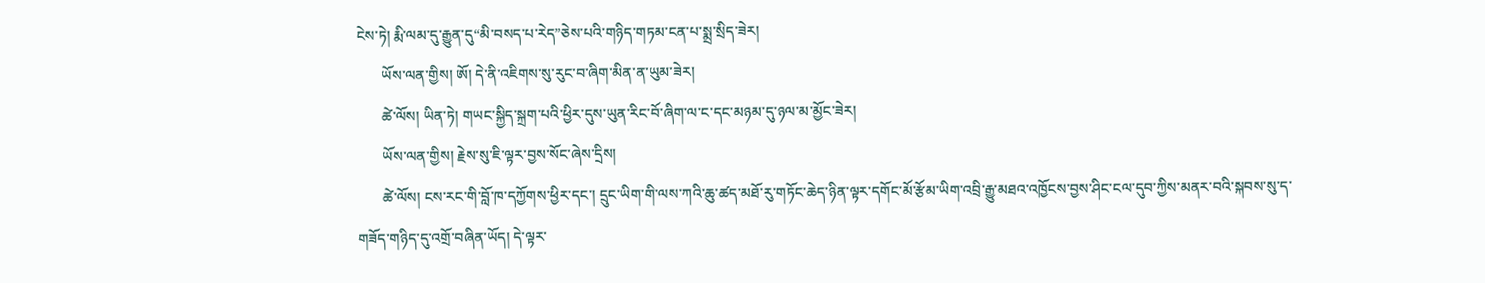ངེས་ཏེ། རྨི་ལམ་དུ་རྒྱུན་དུ“མི་བསད་པ་རེད”ཅེས་པའི་གཉིད་གཏམ་ངན་པ་སྨྲ་སྲིད་ཟེར།
       ཡོས་ལན་གྱིས། ཨོ། དེ་ནི་འཇིགས་སུ་རུང་བ་ཞིག་མིན་ན་ཡུམ་ཟེར།
       ཚེ་ལོས། ཡིན་ཏེ། གཡང་སྐྱིད་སྐྲག་པའི་ཕྱིར་དུས་ཡུན་རིང་བོ་ཞིག་ལ་ང་དང་མཉམ་དུ་ཉལ་མ་མྱོང་ཟེར།
       ཡོས་ལན་གྱིས། རྗེས་སུ་ཇི་ལྟར་བྱས་སོང་ཞེས་དྲིས།
       ཚེ་ལོས། ངས་རང་གི་བློ་ཁ་དཀྱོགས་ཕྱིར་དང་། དྲུང་ཡིག་གི་ལས་ཀའི་ཆུ་ཚད་མཐོ་རུ་གཏོང་ཆེད་ཉིན་ལྟར་དགོང་མོ་རྩོམ་ཡིག་འབྲི་རྒྱུ་མཐའ་འཁྱོངས་བྱས་ཤིང་ངལ་དུབ་ཀྱིས་མནར་བའི་སྐབས་སུ་ད་གཟོད་གཉིད་དུ་འགྲོ་བཞིན་ཡོད། དེ་ལྟར་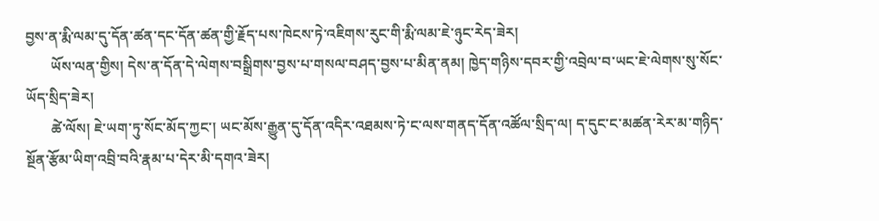བྱས་ན་རྨི་ལམ་དུ་དོན་ཚན་དང་དོན་ཚན་གྱི་རྗོད་པས་ཁེངས་ཏེ་འཇིགས་རུང་གི་རྨི་ལམ་ཇེ་ཉུང་རེད་ཟེར།
       ཡོས་ལན་གྱིས། དེས་ན་དོན་དེ་ལེགས་བསྒྲིགས་བྱས་པ་གསལ་བཤད་བྱས་པ་མིན་ནམ། ཁྱེད་གཉིས་དབར་གྱི་འབྲེལ་བ་ཡང་ཇེ་ལེགས་སུ་སོང་ཡོད་སྲིད་ཟེར།
       ཚེ་ལོས། ཇེ་ཡག་ཏུ་སོང་མོད་ཀྱང་། ཡང་མོས་རྒྱུན་དུ་དོན་འདིར་འཐམས་ཏེ་ང་ལས་གནད་དོན་འཚོལ་སྲིད་ལ། ད་དུང་ང་མཚན་རེར་མ་གཉིད་སྔོན་རྩོམ་ཡིག་འབྲི་བའི་རྣམ་པ་དེར་མི་དགའ་ཟེར།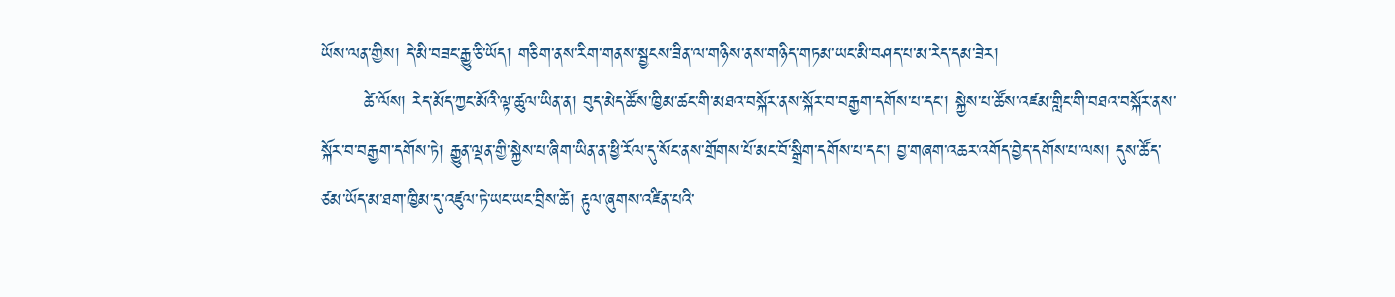ཡོས་ལན་གྱིས། དེ་མི་བཟང་རྒྱུ་ཅི་ཡོད། གཅིག་ནས་རིག་གནས་སྦྱངས་ཟིན་ལ་གཉིས་ནས་གཉིད་གཏམ་ཡང་མི་བཤད་པ་མ་རེད་དམ་ཟེར།
       ཚེ་ལོས། རེད་མོད་ཀྱང་མོའི་ལྟ་ཚུལ་ཡིན་ན། བུད་མེད་ཚོས་ཁྱིམ་ཚང་གི་མཐའ་བསྐོར་ནས་སྐོར་བ་བརྒྱག་དགོས་པ་དང་། སྐྱེས་པ་ཚོས་འཛམ་གླིང་གི་བཐའ་བསྐོར་ནས་སྐོར་བ་བརྒྱག་དགོས་ཏེ། རྒྱུན་ལྡན་གྱི་སྐྱེས་པ་ཞིག་ཡིན་ན་ཕྱི་རོལ་དུ་སོང་ནས་གྲོགས་པོ་མང་བོ་སྒྲིག་དགོས་པ་དང་། བྱ་གཞག་འཆར་འགོད་བྱེད་དགོས་པ་ལས། དུས་ཚོད་ཙམ་ཡོད་མ་ཐག་ཁྱིམ་དུ་འཛུལ་ཏེ་ཡང་ཡང་བྲིས་ཚེ། རྟུལ་ཞུགས་འཛིན་པའི་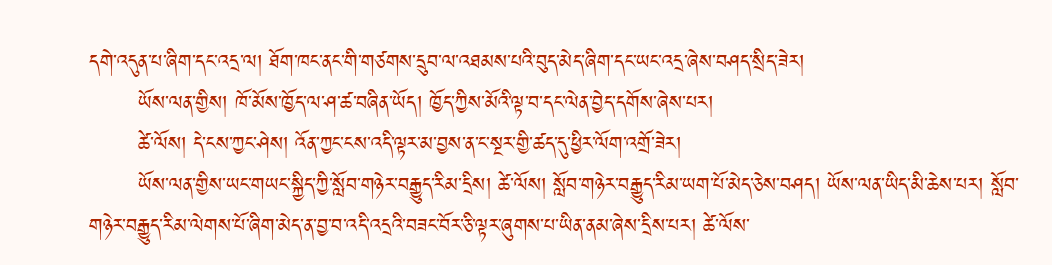དགེ་འདུན་པ་ཞིག་དང་འདྲ་ལ། ཐོག་ཁང་ནང་གི་གཙགས་དྲུབ་ལ་འཐམས་པའི་བུད་མེད་ཞིག་དང་ཡང་འདྲ་ཞེས་བཤད་སྲིད་ཟེར།
       ཡོས་ལན་གྱིས། ཁོ་མོས་ཁྱོད་ལ་ཤ་ཚ་བཞིན་ཡོད། ཁྱོད་ཀྱིས་མོའི་ལྟ་བ་དང་ལེན་བྱེད་དགོས་ཞེས་པར།
       ཚེ་ལོས། དེ་ངས་ཀྱང་ཤེས། འོན་ཀྱང་ངས་འདི་ལྟར་མ་བྱས་ན་ང་སྔར་གྱི་ཚད་དུ་ཕྱིར་ལོག་འགྲོ་ཟེར།
       ཡོས་ལན་གྱིས་ཡང་གཡང་སྐྱིད་ཀྱི་སློབ་གཉེར་བརྒྱུད་རིམ་དྲིས། ཚེ་ལོས། སློབ་གཉེར་བརྒྱུད་རིམ་ཡག་པོ་མེད་ཅེས་བཤད། ཡོས་ལན་ཡིད་མི་ཆེས་པར། སློབ་གཉེར་བརྒྱུད་རིམ་ལེགས་པོ་ཞིག་མེད་ན་བྱ་བ་འདི་འདྲའི་བཟང་བོར་ཅི་ལྟར་ཞུགས་པ་ཡིན་ནམ་ཞེས་དྲིས་པར། ཚེ་ལོས་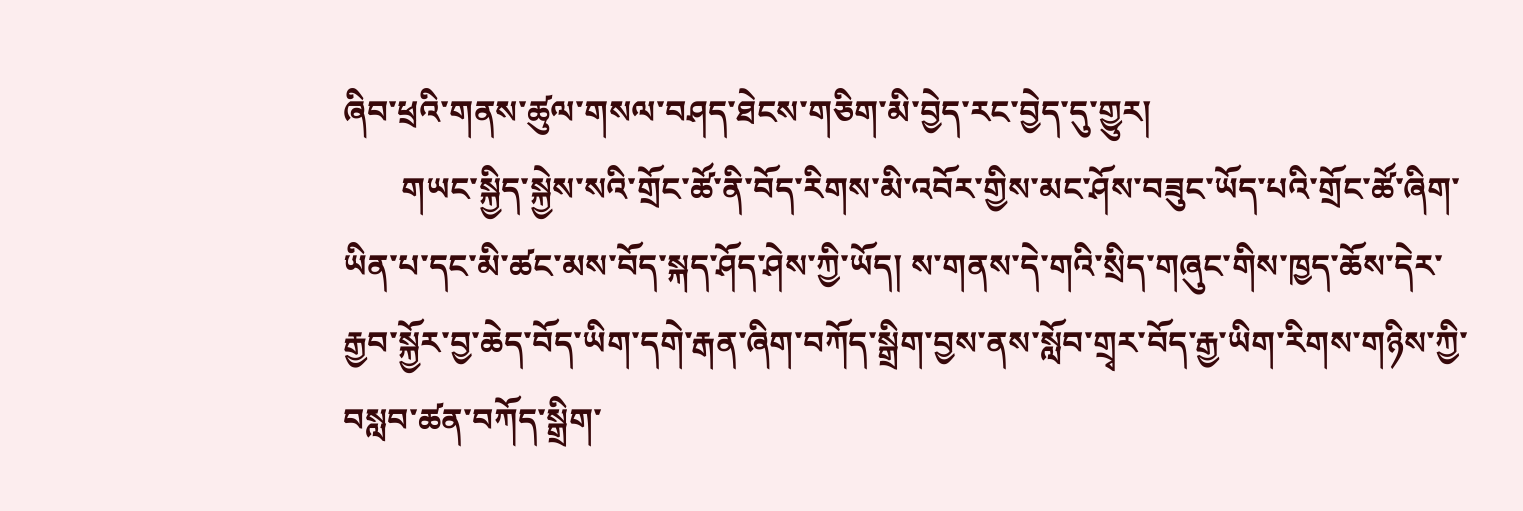ཞིབ་ཕྲའི་གནས་ཚུལ་གསལ་བཤད་ཐེངས་གཅིག་མི་བྱེད་རང་བྱེད་དུ་གྱུར།
       གཡང་སྐྱིད་སྐྱེས་སའི་གྲོང་ཚོ་ནི་བོད་རིགས་མི་འབོར་གྱིས་མང་ཤོས་བཟུང་ཡོད་པའི་གྲོང་ཚོ་ཞིག་ཡིན་པ་དང་མི་ཚང་མས་བོད་སྐད་ཤོད་ཤེས་ཀྱི་ཡོད། ས་གནས་དེ་གའི་སྲིད་གཞུང་གིས་ཁྱད་ཆོས་དེར་རྒྱབ་སྐྱོར་བྱ་ཆེད་བོད་ཡིག་དགེ་རྒན་ཞིག་བཀོད་སྒྲིག་བྱས་ནས་སློབ་གྲྭར་བོད་རྒྱ་ཡིག་རིགས་གཉིས་ཀྱི་བསླབ་ཚན་བཀོད་སྒྲིག་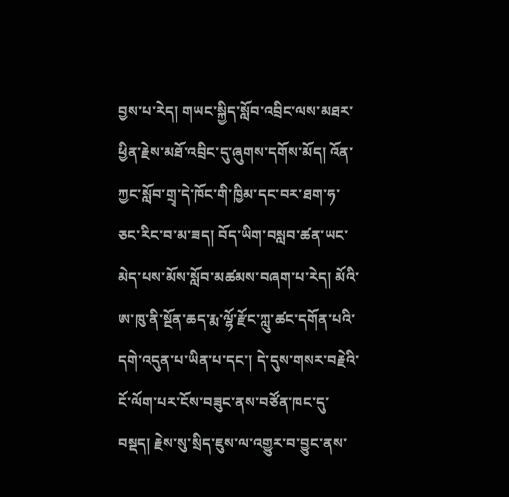བྱས་པ་རེད། གཡང་སྐྱིད་སློབ་འབྲིང་ལས་མཐར་ཕྱིན་རྗེས་མཐོ་འབྲིང་དུ་ཞུགས་དགོས་མོད། འོན་ཀྱང་སློབ་གྲྭ་དེ་ཁོང་གི་ཁྱིམ་དང་བར་ཐག་ཧ་ཅང་རིང་བ་མ་ཟད། བོད་ཡིག་བསླབ་ཚན་ཡང་མེད་པས་མོས་སློབ་མཚམས་བཞག་པ་རེད། མོའི་ཨ་ཁུ་ནི་སྔོན་ཆད་རྨ་ལྷོ་རྫོང་ཀླུ་ཚང་དགོན་པའི་དགེ་འདུན་པ་ཡིན་པ་དང་། དེ་དུས་གསར་བརྗེའི་ངོ་ལོག་པར་ངོས་བཟུང་ནས་བཙོན་ཁང་དུ་བསྡད། རྗེས་སུ་སྲིད་ཇུས་ལ་འགྱུར་བ་བྱུང་ནས་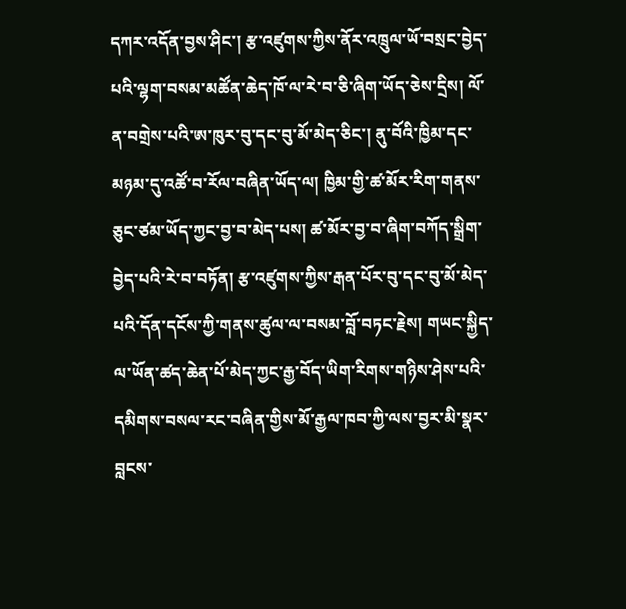དཀར་འདོན་བྱས་ཤིང་། རྩ་འཛུགས་ཀྱིས་ནོར་འཁྲུལ་ཡོ་བསྲང་བྱེད་པའི་ལྷག་བསམ་མཚོན་ཆེད་ཁོ་ལ་རེ་བ་ཅི་ཞིག་ཡོད་ཅེས་དྲིས། ལོ་ན་བགྲེས་པའི་ཨ་ཁུར་བུ་དང་བུ་མོ་མེད་ཅིང་། ནུ་བོའི་ཁྱིམ་དང་མཉམ་དུ་འཚོ་བ་རོལ་བཞིན་ཡོད་ལ། ཁྱིམ་གྱི་ཚ་མོར་རིག་གནས་ཅུང་ཙམ་ཡོད་ཀྱང་བྱ་བ་མེད་པས། ཚ་མོར་བྱ་བ་ཞིག་བཀོད་སྒྲིག་བྱེད་པའི་རེ་བ་བཏོན། རྩ་འཛུགས་ཀྱིས་རྒན་པོར་བུ་དང་བུ་མོ་མེད་པའི་དོན་དངོས་ཀྱི་གནས་ཚུལ་ལ་བསམ་བློ་བཏང་རྗེས། གཡང་སྐྱིད་ལ་ཡོན་ཚད་ཆེན་པོ་མེད་ཀྱང་རྒྱ་བོད་ཡིག་རིགས་གཉིས་ཤེས་པའི་དམིགས་བསལ་རང་བཞིན་གྱིས་མོ་རྒྱལ་ཁབ་ཀྱི་ལས་བྱར་མི་སྣར་བླངས་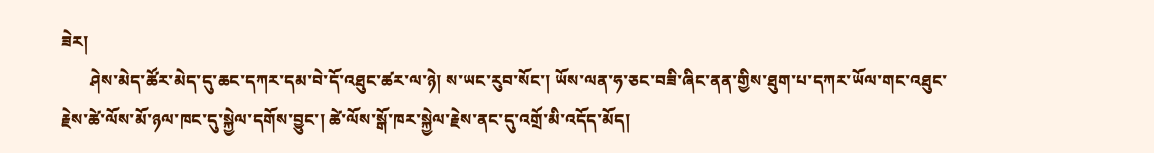ཟེར།
       ཤེས་མེད་ཚོར་མེད་དུ་ཆང་དཀར་དམ་བེ་དོ་འཐུང་ཚར་ལ་ཉེ། ས་ཡང་རུབ་སོང་། ཡོས་ལན་ཧ་ཅང་བཟི་ཞིང་ནན་གྱིས་ཐུག་པ་དཀར་ཡོལ་གང་འཐུང་རྗེས་ཚེ་ལོས་མོ་ཉལ་ཁང་དུ་སྐྱེལ་དགོས་བྱུང་། ཚེ་ལོས་སྒོ་ཁར་སྐྱེལ་རྗེས་ནང་དུ་འགྲོ་མི་འདོད་མོད།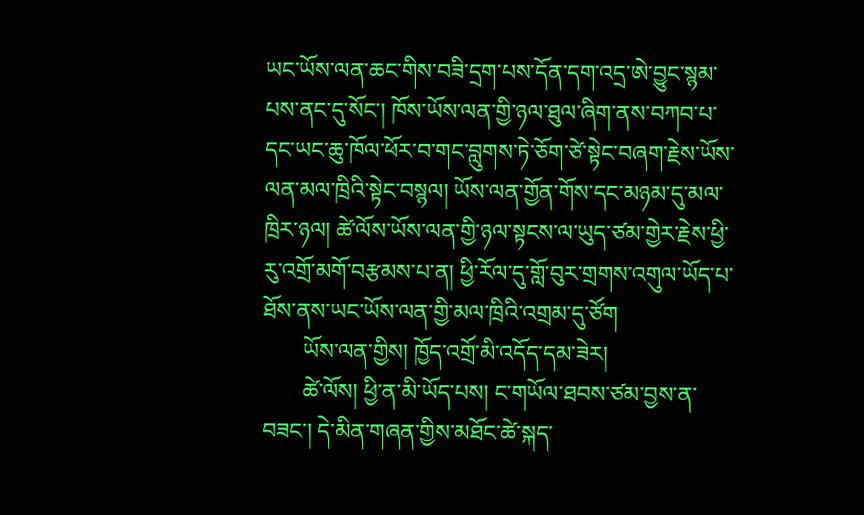ཡང་ཡོས་ལན་ཆང་གིས་བཟི་དྲག་པས་དོན་དག་འདྲ་ཨེ་བྱུང་སྙམ་པས་ནང་དུ་སོང་། ཁོས་ཡོས་ལན་གྱི་ཉལ་ཐུལ་ཞིག་ནས་བཀབ་པ་དང་ཡང་ཆུ་ཁོལ་ཕོར་བ་གང་བླུགས་ཏེ་ཅོག་ཙེ་སྟེང་བཞག་རྗེས་ཡོས་ལན་མལ་ཁྲིའི་སྟེང་བསྙལ། ཡོས་ལན་གྱོན་གོས་དང་མཉམ་དུ་མལ་ཁྲིར་ཉལ། ཚེ་ལོས་ཡོས་ལན་གྱི་ཉལ་སྟངས་ལ་ཡུད་ཙམ་གྱེར་རྗེས་ཕྱི་རུ་འགྲོ་མགོ་བརྩམས་པ་ན། ཕྱི་རོལ་དུ་གློ་བུར་གྲགས་འགུལ་ཡོད་པ་ཐོས་ནས་ཡང་ཡོས་ལན་གྱི་མལ་ཁྲིའི་འགྲམ་དུ་ཙོག
       ཡོས་ལན་གྱིས། ཁྱོད་འགྲོ་མི་འདོད་དམ་ཟེར།
       ཚེ་ལོས། ཕྱི་ན་མི་ཡོད་པས། ང་གཡོལ་ཐབས་ཙམ་བྱས་ན་བཟང་། དེ་མིན་གཞན་གྱིས་མཐོང་ཚེ་སྐད་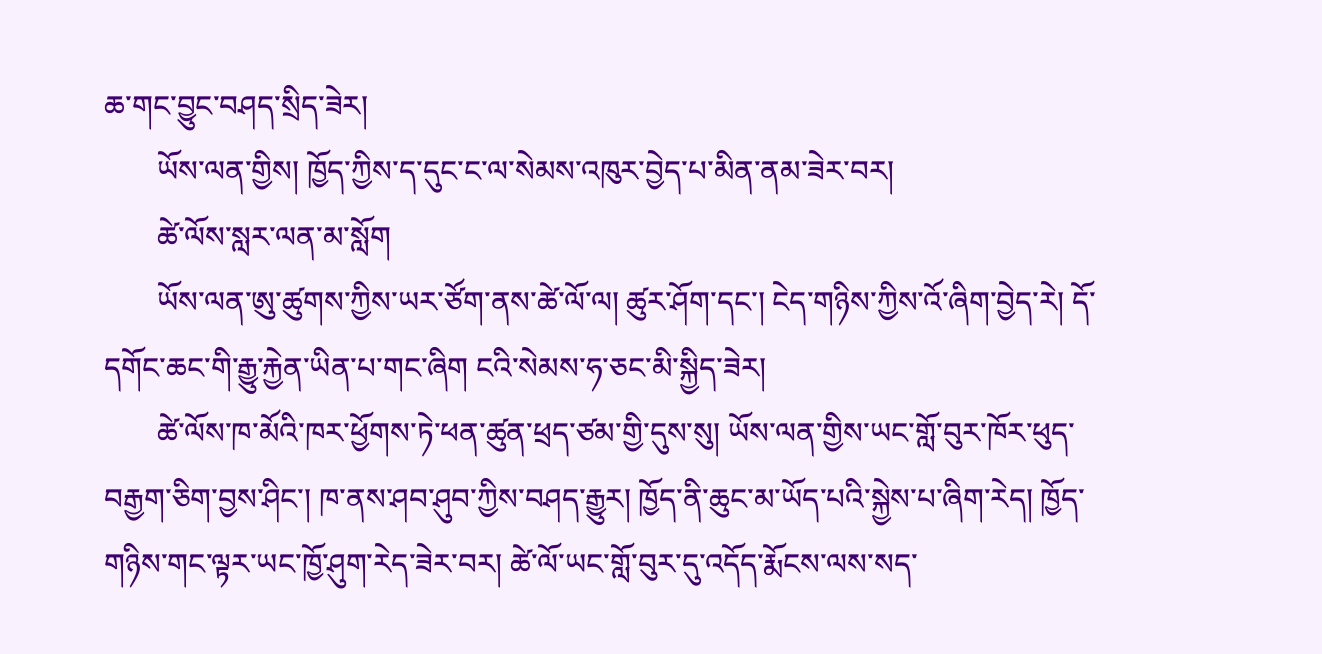ཆ་གང་བྱུང་བཤད་སྲིད་ཟེར།
       ཡོས་ལན་གྱིས། ཁྱོད་ཀྱིས་ད་དུང་ང་ལ་སེམས་འཁུར་བྱེད་པ་མིན་ནམ་ཟེར་བར།
       ཚེ་ལོས་སླར་ལན་མ་སློག
       ཡོས་ལན་ཨུ་ཚུགས་ཀྱིས་ཡར་ཙོག་ནས་ཚེ་ལོ་ལ། ཚུར་ཤོག་དང་། ངེད་གཉིས་ཀྱིས་འོ་ཞིག་བྱེད་རེ། དོ་དགོང་ཆང་གི་རྒྱུ་རྐྱེན་ཡིན་པ་གང་ཞིག ངའི་སེམས་ཧ་ཅང་མི་སྐྱིད་ཟེར།
       ཚེ་ལོས་ཁ་མོའི་ཁར་ཕྱོགས་ཏེ་ཕན་ཚུན་ཕྲད་ཙམ་གྱི་དུས་སུ། ཡོས་ལན་གྱིས་ཡང་གློ་བུར་ཁོར་ཕུད་བརྒྱག་ཅིག་བྱས་ཤིང་། ཁ་ནས་ཤབ་ཤུབ་ཀྱིས་བཤད་རྒྱུར། ཁྱོད་ནི་ཆུང་མ་ཡོད་པའི་སྐྱེས་པ་ཞིག་རེད། ཁྱོད་གཉིས་གང་ལྟར་ཡང་ཁྱོ་ཤུག་རེད་ཟེར་བར། ཚེ་ལོ་ཡང་གློ་བུར་དུ་འདོད་རྨོངས་ལས་སད་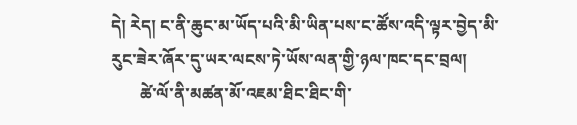དེ། རེད། ང་ནི་ཆུང་མ་ཡོད་པའི་མི་ཡིན་པས་ང་ཚོས་འདི་ལྟར་བྱེད་མི་རུང་ཟེར་ཞོར་དུ་ཡར་ལངས་ཏེ་ཡོས་ལན་གྱི་ཉལ་ཁང་དང་བྲལ།
       ཚེ་ལོ་ནི་མཚན་མོ་འཇམ་ཐིང་ཐིང་གི་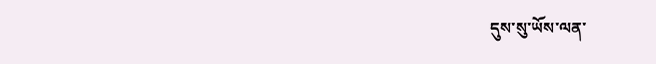དུས་སུ་ཡོས་ལན་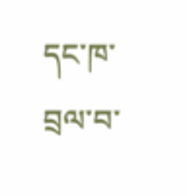དང་ཁ་བྲལ་བ་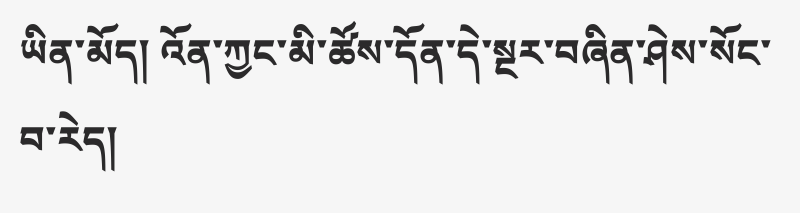ཡིན་མོད། འོན་ཀྱང་མི་ཚོས་དོན་དེ་སྔར་བཞིན་ཤེས་སོང་བ་རེད།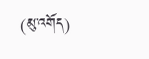(མུ་འགོད)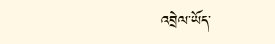འབྲེལ་ཡོད་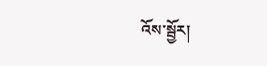འོས་སྦྱོར།